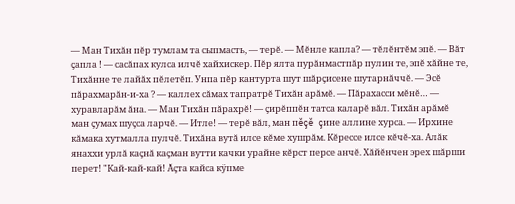— Ман Тихăн пĕр тумлам та сыпмасть, — терĕ. — Мĕнле капла? — тĕлĕнтĕм эпĕ. — Вăт çапла ! — сасăпах кулса илчĕ хайхискер. Пĕр ялта пурăнмастпăр пулин те, эпĕ хăйне те, Тихăнне те лайăх пĕлетĕп. Унпа пĕр кантурта шут шăрçисене шутарнăччĕ. — Эсĕ пăрахмарăн-и-ха ? — каллех сăмах тапратрĕ Тихăн арăмĕ. — Пăрахасси мĕнĕ… — хуравларăм ăна. — Ман Тихăн пăрахрĕ! — çирĕппĕн татса каларĕ вăл. Тихăн арăмĕ ман çумах шуçса ларчĕ. — Итле! — терĕ вăл, ман пĕçĕ çине аллине хурса. — Ирхине кăмака хутмалла пулчĕ. Тихăна вутă илсе кĕме хушрăм. Кĕрессе илсе кĕчĕ-ха. Алăк янаххи урлă каçнă каçман вутти качки урайне кĕрст персе анчĕ. Хăйĕнчен эрех шăрши перет! "Кай-кай-кай! Ăçта кайса кÿпме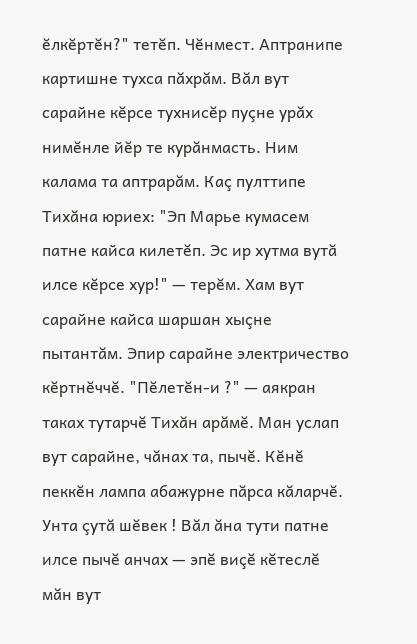ĕлкĕртĕн?" тетĕп. Чĕнмест. Аптранипе картишне тухса пăхрăм. Вăл вут сарайне кĕрсе тухнисĕр пуçне урăх нимĕнле йĕр те курăнмасть. Ним калама та аптрарăм. Каç пулттипе Тихăна юриех: "Эп Марье кумасем патне кайса килетĕп. Эс ир хутма вутă илсе кĕрсе хур!" — терĕм. Хам вут сарайне кайса шаршан хыçне пытантăм. Эпир сарайне электричество кĕртнĕччĕ. "Пĕлетĕн-и ?" — аякран таках тутарчĕ Тихăн арăмĕ. Ман услап вут сарайне, чăнах та, пычĕ. Кĕнĕ пеккĕн лампа абажурне пăрса кăларчĕ. Унта çутă шĕвек ! Вăл ăна тути патне илсе пычĕ анчах — эпĕ виçĕ кĕтеслĕ мăн вут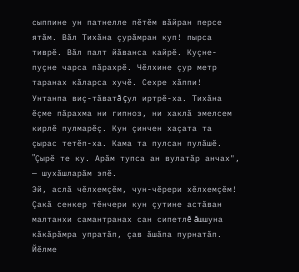сыппине ун патнелле пĕтĕм вăйран персе ятăм. Вăл Тихăна çурăмран куп! пырса тиврĕ. Вăл палт йăванса кайрĕ. Куçне-пуçне чарса пăрахрĕ. Чĕлхине çур метр таранах кăларса хучĕ. Сехре хăппи! Унтанпа виç-тăватă çул иртрĕ-ха. Тихăна ĕçме пăрахма ни гипноз, ни хаклă эмелсем кирлĕ пулмарĕç. Кун çинчен хаçата та çырас тетĕп-ха. Кама та пулсан пулăшĕ. "Çырĕ те ку. Арăм тупса ан вулатăр анчах", — шухăшларăм эпĕ.
Эй, аслă чĕлхемçĕм, чун-чĕрери хĕлхемçĕм! Çакă сенкер тĕнчери кун çутине астăван малтанхи самантранах сан сипетлĕ ăшшуна кăкăрăмра упратăп, çав ăшăпа пурнатăп. Йĕлме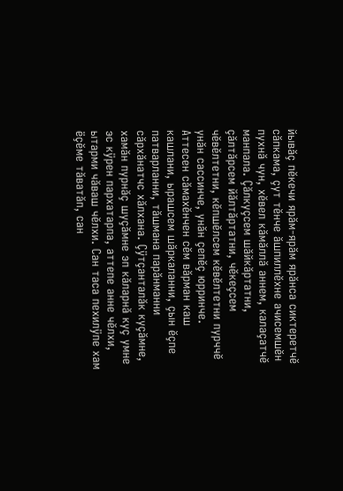йывăç пĕкечи ярăм-ярăм ярăнса сиктеретчĕ сăпкама, çут тĕнче ăшпиллĕхне ачисемшĕн пухнă чун, хĕвел кăмăллă аннем, калаçатчĕ манпала. Çăлкуçсем шăйкăртатни, çăлтăрсем йăлтăртатни, чĕкеçсем чĕвĕлтетни, кĕпшĕлсем кĕвĕлтетни пурччĕ унăн сассинче, унăн çепĕç юрринче. Аттесен сăмахĕнчен сĕм вăрман каш кашлани, ырашсем шăркаланни, çын ĕçпе патварланни, тăшмана парăнманни сăрхăнатчс хăлхана. Çÿтçанталăк куçăмне, хамăн пурнăç шуçăмне эп кăларнă куç умне эс кÿрен пархатарпа, аттепе анне чĕлхи, ытарми чăваш чĕлхи. Сан таса пехилÿпе хам ёçĕме тăватăп, сан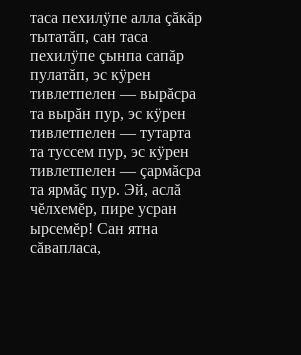таса пехилÿпе алла çăкăр тытатăп, сан таса пехилÿпе çынпа сапăр пулатăп, эс кÿрен тивлетпелен — вырăсра та вырăн пур, эс кÿрен тивлетпелен — тутарта та туссем пур, эс кÿрен тивлетпелен — çармăсра та ярмăç пур. Эй, аслă чĕлхемĕр, пире усран ырсемĕр! Сан ятна сăвапласа,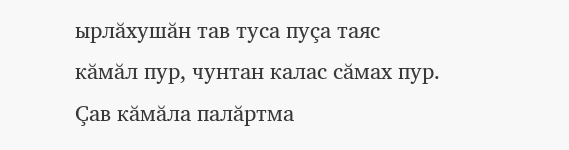ырлăхушăн тав туса пуçа таяс кăмăл пур, чунтан калас сăмах пур. Çав кăмăла палăртма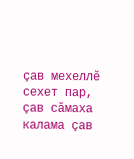çав мехеллĕ сехет пар, çав сăмаха калама çав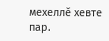мехеллĕ хевте пар.